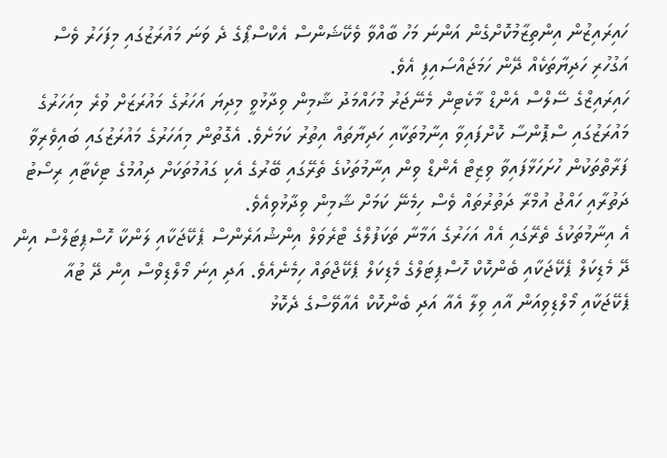ހައިރައިޒުން އިންތިޒާމުކޮށްގެން އަންނަ މަހު ބާއްވާ ވެކޭޝަންސް އެކްސްޕޯގެ ދެ ވަނަ މައުރަޒުގައި މިފަހަރު ވެސް އަގުހުރި ހަދިޔާތަކެއް ދޭން ހަމަޖައްސައިފި އެވެ.
ހައިރައިޒްގެ ސޭލްސް އެންޑް މާކެޓިން މެނޭޖަރު މުހައްމަދު ޝާމިން ވިދާޅުވީ މިދިޔަ އަހަރުގެ މައުރަޒަށް ވުރެ މިއަހަރުގެ މައުރަޒުގައި ސްޕޮންސާ ކޮށްފައިވާ އިނާމުތަކާއި ހަދިޔާތައް އިތުރު ކަމަށެވެ. އެގޮތުން މިއަހަރުގެ މައުރަޒުގައި ބައިވެރިވާ ފަރާތްތަކުން ހުށަހަޅާފައިވާ ވިޒިޓް އެންޑް ވިން އިނާމުތަކުގެ ތެރޭގައި ބޭރުގެ އެކި ގައުމުތަކަށް ދިއުމުގެ ޓިކެޓާއި ރިސޯޓު ދަތުރާއި ހައްޖު އުމްރާ ދަތުރުތައް ވެސް ހިމެނޭ ކަމަށް ޝާމިން ވިދާޅުވިއެވެ.
އެ އިނާމުތަކުގެ ތެރޭގައި އެއް އަހަރުގެ އަމާނާ ތަކަފުލްގެ ޓްރެވަލް އިންޝުއަރެންސް ޕެކޭޖަކާއި ލަންކާ ހޮސްޕިޓަލްސް އިން ދޭ މެޑިކަލް ޕެކޭޖަކާއި ބެންކޮކް ހޮސްޕިޓަލްގެ މެޑިކަލް ޕެކޭޖްތައް ހިމެނެއެވެ. އަދި އިނަ މޯލްޑިވްސް އިން ދޭ ޓުއާ ޕެކޭޖަކާއި މޯލްޑިވިއަން އާއި ވިލާ އެއާ އަދި ބެންކޮކް އެއާވޭސްގެ ދެކޮޅު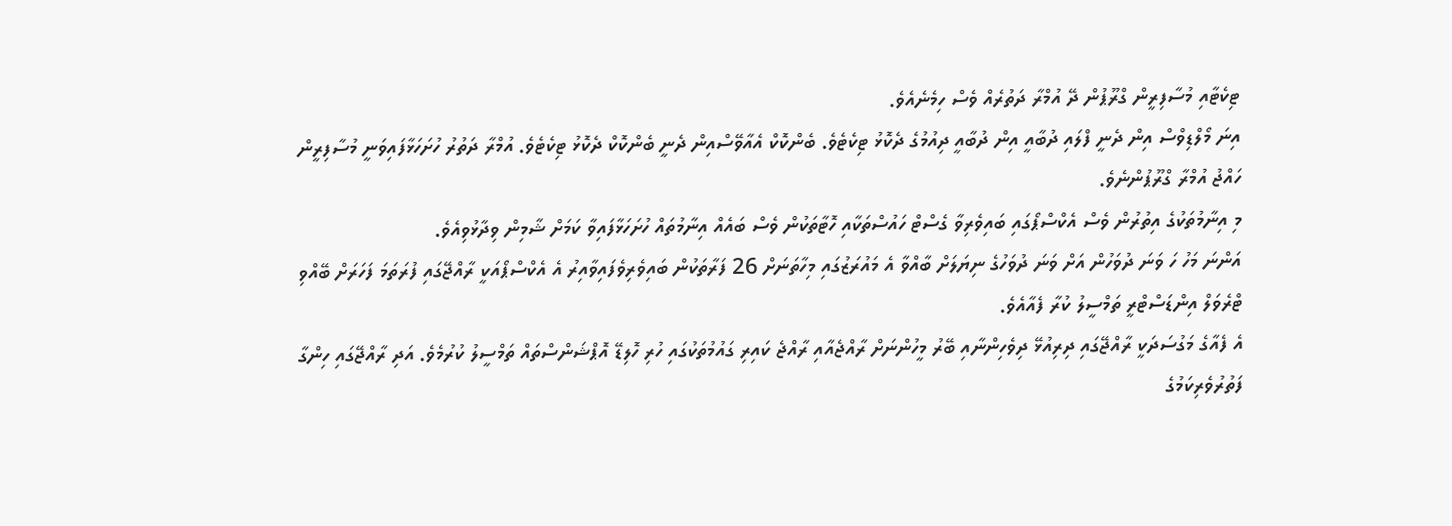ޓިކެޓާއި މުސާފިރީން ގްރޫޕުން ދޭ އުމްރާ ދަތުރެއް ވެސް ހިމެނެއެވެ.
އިނަ މޯލްޑިވްސް އިން ދެނީ ފްލައި ދުބާއީ އިން ދުބާއީ ދިއުމުގެ ދެކޮޅު ޓިކެޓެވެ. ބެންކޮކް އެއާވޭސްއިން ދެނީ ބެންކޮކް ދެކޮޅު ޓިކެޓެވެ. އުމްރާ ދަތުރު ހުށަހަޅާފައިވަނީ މުސާފިރީން ހައްޖު އުމްރާ ގްރޫޕުންނެވެ.
މި އިނާމުތަކުގެ އިތުރުން ވެސް އެކްސްޕޯގައި ބައިވެރިވާ ގެސްޓް ހައުސްތަކާއި ހޮޓާތަކުން ވެސް ބައެއް އިނާމުތައް ހުށަހަޅާފައިވާ ކަމަށް ޝާމިން ވިދާޅުވިއެވެ.
އަންނަ މަހު ހަ ވަނަ ދުވަހުން އަށް ވަނަ ދުވަހުގެ ނިޔަލަށް ބާއްވާ އެ މައުރަޒުގައި މިހާތަނަށް 26 ފަރާތަކުން ބައިވެރިވެފައިވާއިރު އެ އެކްސްޕޯއަކީ ރާއްޖޭގައި ފުރަތަމަ ފަހަރަށް ބޭއްވި ޓްރެވަލް އިންޑަސްޓްރީ ތަމްސީލު ކުރާ ފެއާއެވެ.
އެ ފެއާގެ މަގުސަދަކީ ރާއްޖޭގައި ދިރިއުޅޭ ދިވެހިންނާއި ބޭރު މީހުންނަށް ރާއްޖެއާއި ރާއްޖެ ކައިރި ގައުމުތަކުގައި ހުރި ހޮލިޑޭ އޮޕްޝަންސްތައް ތަމްސީލު ކުރުމެވެ. އަދި ރާއްޖޭގައި ހިންގާ ފަތުރުވެރިކަމުގެ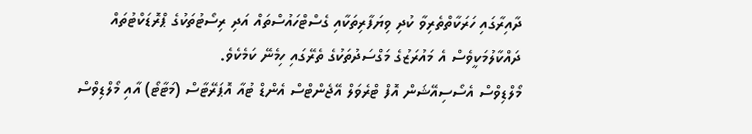ދާއިރާގައި ހަރަކާތްތެރިވާ ކުދި ވިޔަފާރިތަކާއި ގެސްޓްހައުސްތައް އަދި ރިސޯޓުތަކުގެ ޕްރޮޑަކްޓުތައް ދައްކާލުމަކީވެސް އެ މައުރަޒުގެ މަގްސަދުތަކުގެ ތެރޭގައި ހިމެނޭ ކަމެކެވެ.
މޯލްޑިވްސް އެސޯސިއޭޝަން އޮފް ޓްރެވަލް އޭޖެންޓްސް އެންޑް ޓުއާ އޮޕަރޭޓާސް (މަޓާޓޯ) އާއި މޯލްޑިވްސް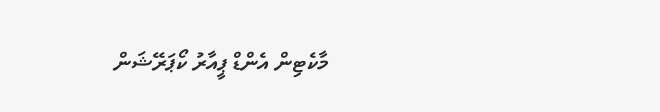މާކެޓިން އެންޑް ޕީއާރު ކޯޕަރޭޝަން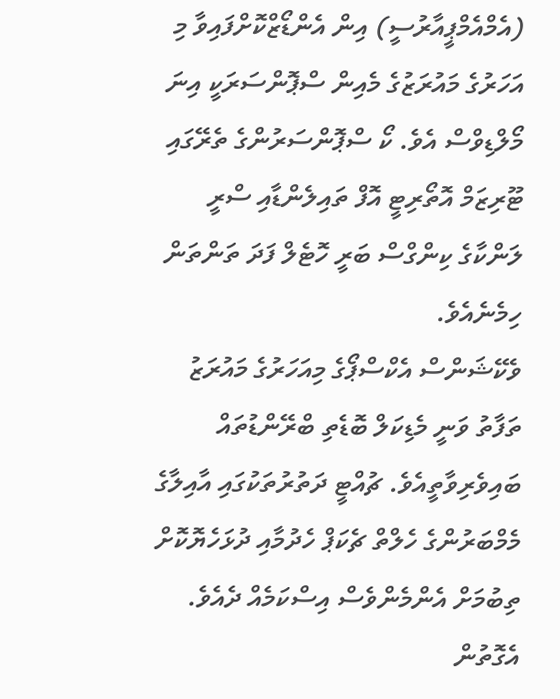(އެމްއެމްޕީއާރުސީ) އިން އެންޑޯޒްކޮށްފައިވާ މި އަހަރުގެ މައުރަޒުގެ މެއިން ސްޕޮންސަރަކީ އިނަ މޯލްޑިވްސް އެވެ. ކޯ ސްޕޮންސަރުންގެ ތެރޭގައި ޓޫރިޒަމް އޮތޯރިޓީ އޮފް ތައިލެންޑާއި ސްރީ ލަންކާގެ ކިންގްސް ބަރީ ހޮޓެލް ފަދަ ތަންތަން ހިމެނެއެވެ.
ވެކޭޝަންސް އެކްސްޕޯގެ މިއަހަރުގެ މައުރަޒު ތަފާތު ވަނީ މެޑިކަލް ބޮޑެތި ބްރޭންޑުތައް ބައިވެރިވާތީއެވެ. ޗުއްޓީ ދަތުރުތަކުގައި އާއިލާގެ މެމްބަރުންގެ ހެލްތް ޗެކަޕް ހެދުމާއި ދުޅަހެޔޮކޮށް ތިބުމަށް އެންމެންވެސް އިސްކަމެއް ދެއެވެ. އެގޮތުން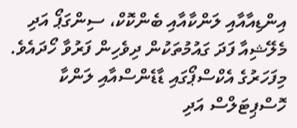އިންޑިއާއާއި ލަންކާއާއި ބެންކޮކް، ސިންގަޕޯ އަދި މެލޭޝިއާ ފަދަ ގައުމުތަކުން ދިވެހިން ފަރުވާ ހޯދައެވެ.
މިފަހަރުގެ އެކްސްޕޯގައި ޑާޑެންސްއާއި ލަންކާ ހޮސްޕިޓަލްސް އަދި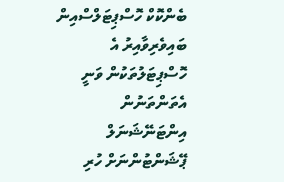ބެންކޮކް ހޮސްޕިޓަލްސްއިން ބައިވެރިވާއިރު އެ ހޮސްޕިޓަލުތަކުން ވަނީ އެތަންތަނުން އިންޓަނޭޝަނަލް ޕޭޝަންޓުންނަށް ހުރި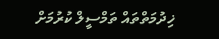ޚިދުމަތްތައް ތަމްސީލް ކުރުމަށް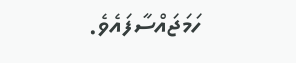ހަމަޖައްސާފައެވެ.